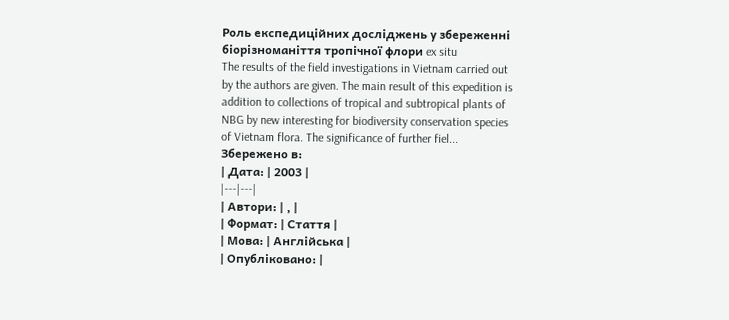Роль експедиційних досліджень у збереженні біорізноманіття тропічної флори ex situ
The results of the field investigations in Vietnam carried out by the authors are given. The main result of this expedition is addition to collections of tropical and subtropical plants of NBG by new interesting for biodiversity conservation species of Vietnam flora. The significance of further fiel...
Збережено в:
| Дата: | 2003 |
|---|---|
| Автори: | , |
| Формат: | Стаття |
| Мова: | Англійська |
| Опубліковано: |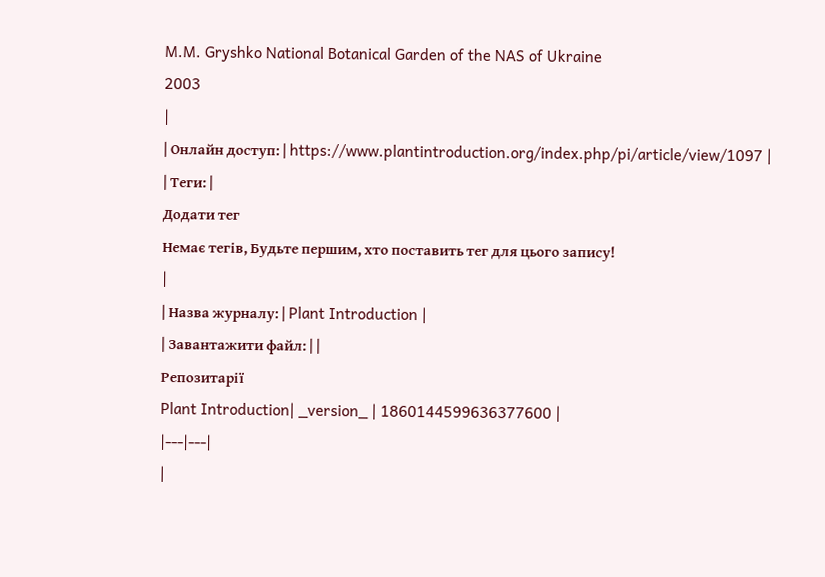M.M. Gryshko National Botanical Garden of the NAS of Ukraine
2003
|
| Онлайн доступ: | https://www.plantintroduction.org/index.php/pi/article/view/1097 |
| Теги: |
Додати тег
Немає тегів, Будьте першим, хто поставить тег для цього запису!
|
| Назва журналу: | Plant Introduction |
| Завантажити файл: | |
Репозитарії
Plant Introduction| _version_ | 1860144599636377600 |
|---|---|
|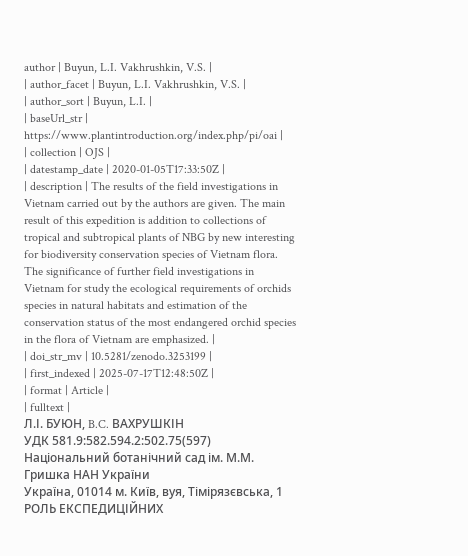author | Buyun, L.I. Vakhrushkin, V.S. |
| author_facet | Buyun, L.I. Vakhrushkin, V.S. |
| author_sort | Buyun, L.I. |
| baseUrl_str | https://www.plantintroduction.org/index.php/pi/oai |
| collection | OJS |
| datestamp_date | 2020-01-05T17:33:50Z |
| description | The results of the field investigations in Vietnam carried out by the authors are given. The main result of this expedition is addition to collections of tropical and subtropical plants of NBG by new interesting for biodiversity conservation species of Vietnam flora. The significance of further field investigations in Vietnam for study the ecological requirements of orchids species in natural habitats and estimation of the conservation status of the most endangered orchid species in the flora of Vietnam are emphasized. |
| doi_str_mv | 10.5281/zenodo.3253199 |
| first_indexed | 2025-07-17T12:48:50Z |
| format | Article |
| fulltext |
Л.І. БУЮН, B.C. ВАХРУШКІН
УДК 581.9:582.594.2:502.75(597)
Національний ботанічний сад ім. М.М. Гришка НАН України
Україна, 01014 м. Київ, вуя, Тімірязєвська, 1
РОЛЬ ЕКСПЕДИЦІЙНИХ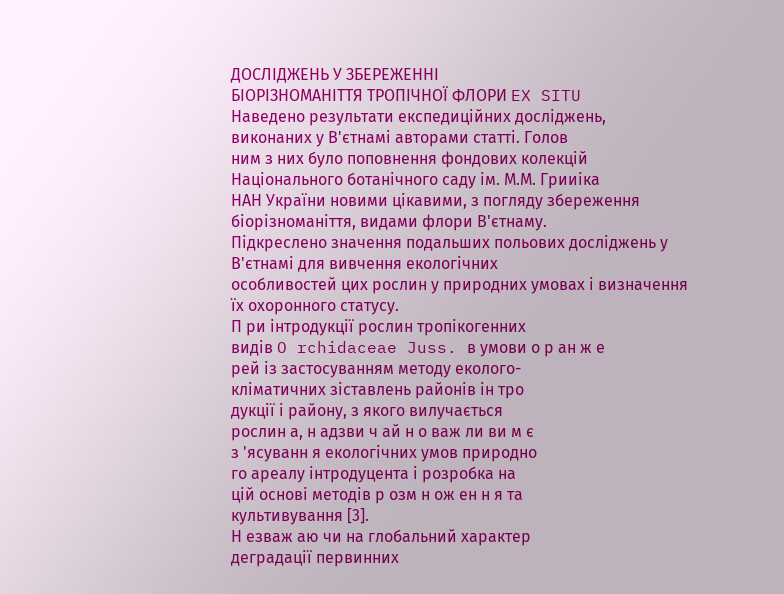ДОСЛІДЖЕНЬ У ЗБЕРЕЖЕННІ
БІОРІЗНОМАНІТТЯ ТРОПІЧНОЇ ФЛОРИ EX SITU
Наведено результати експедиційних досліджень, виконаних у В'єтнамі авторами статті. Голов
ним з них було поповнення фондових колекцій Національного ботанічного саду ім. М.М. Грииіка
НАН України новими цікавими, з погляду збереження біорізноманіття, видами флори В'єтнаму.
Підкреслено значення подальших польових досліджень у В'єтнамі для вивчення екологічних
особливостей цих рослин у природних умовах і визначення їх охоронного статусу.
П ри інтродукції рослин тропікогенних
видів O rchidaceae Juss. в умови о р ан ж е
рей із застосуванням методу еколого-
кліматичних зіставлень районів ін тро
дукції і району, з якого вилучається
рослин а, н адзви ч ай н о важ ли ви м є
з 'ясуванн я екологічних умов природно
го ареалу інтродуцента і розробка на
цій основі методів р озм н ож ен н я та
культивування [3].
Н езваж аю чи на глобальний характер
деградації первинних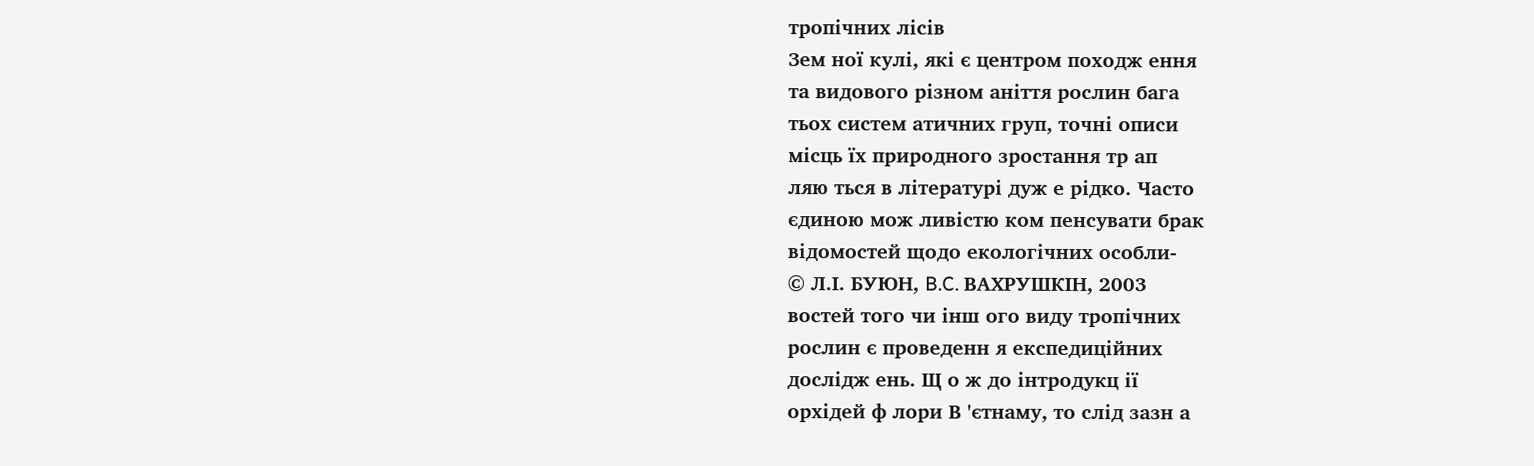тропічних лісів
Зем ної кулі, які є центром походж ення
та видового різном аніття рослин бага
тьох систем атичних груп, точні описи
місць їх природного зростання тр ап
ляю ться в літературі дуж е рідко. Часто
єдиною мож ливістю ком пенсувати брак
відомостей щодо екологічних особли-
© Л.І. БУЮН, B.C. ВАХРУШКІН, 2003
востей того чи інш ого виду тропічних
рослин є проведенн я експедиційних
дослідж ень. Щ о ж до інтродукц ії
орхідей ф лори В 'єтнаму, то слід зазн а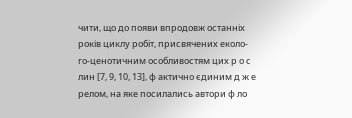чити, що до появи впродовж останніх
років циклу робіт, присвячених еколо-
го-ценотичним особливостям цих р о с
лин [7, 9, 10, 13], ф актично єдиним д ж е
релом, на яке посилались автори ф ло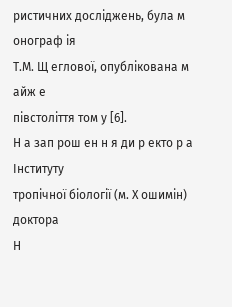ристичних досліджень, була м онограф ія
Т.М. Щ еглової, опублікована м айж е
півстоліття том у [6].
Н а зап рош ен н я ди р екто р а Інституту
тропічної біології (м. Х ошимін) доктора
Н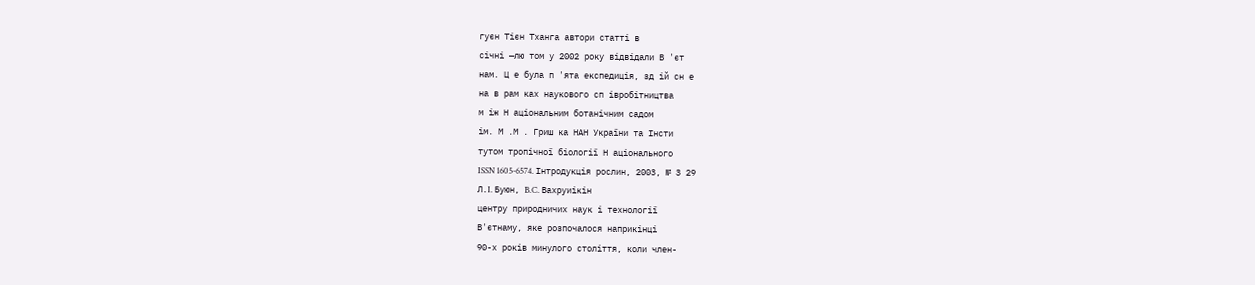гуєн Тієн Тханга автори статті в
січні —лю том у 2002 року відвідали В 'єт
нам. Ц е була п 'ята експедиція, зд ій сн е
на в рам ках наукового сп івробітництва
м іж Н аціональним ботанічним садом
ім. М .М . Гриш ка НАН України та Інсти
тутом тропічної біології Н аціонального
ISSN 1605-6574. Інтродукція рослин, 2003, № З 29
Л.I. Буюн, B.C. Вахруиікін
центру природничих наук і технології
В'єтнаму, яке розпочалося наприкінці
90-х років минулого століття, коли член-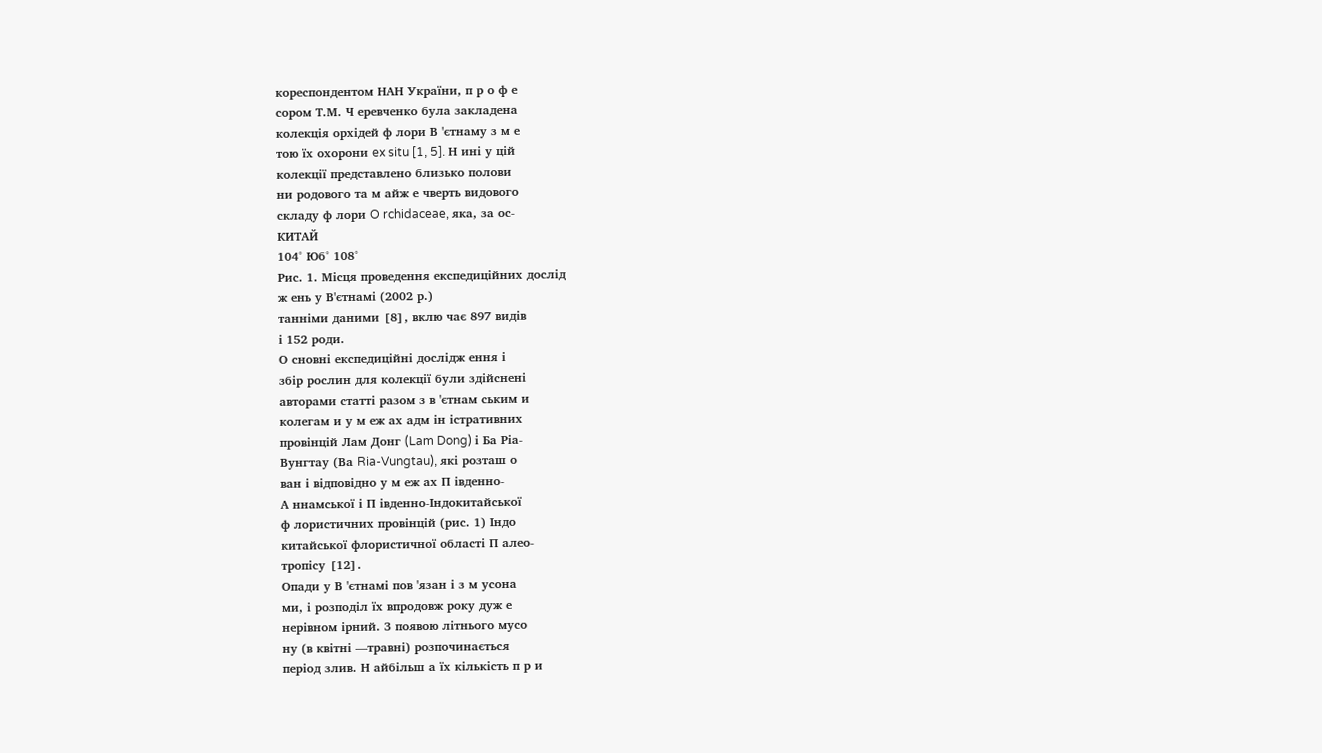кореспондентом НАН України, п р о ф е
сором Т.М. Ч еревченко була закладена
колекція орхідей ф лори В 'єтнаму з м е
тою їх охорони ex situ [1, 5]. Н ині у цій
колекції представлено близько полови
ни родового та м айж е чверть видового
складу ф лори O rchidaceae, яка, за ос-
КИТАЙ
104° Юб° 108°
Рис. 1. Місця проведення експедиційних дослід
ж ень у В'єтнамі (2002 р.)
танніми даними [8], вклю чає 897 видів
і 152 роди.
О сновні експедиційні дослідж ення і
збір рослин для колекції були здійснені
авторами статті разом з в 'єтнам ським и
колегам и у м еж ах адм ін істративних
провінцій Лам Донг (Lam Dong) і Ба Ріа-
Вунгтау (Ва Ria-Vungtau), які розташ о
ван і відповідно у м еж ах П івденно-
А ннамської і П івденно-Індокитайської
ф лористичних провінцій (рис. 1) Індо
китайської флористичної області П алео-
тропісу [12].
Опади у В 'єтнамі пов 'язан і з м усона
ми, і розподіл їх впродовж року дуж е
нерівном ірний. З появою літнього мусо
ну (в квітні —травні) розпочинається
період злив. Н айбільш а їх кількість п р и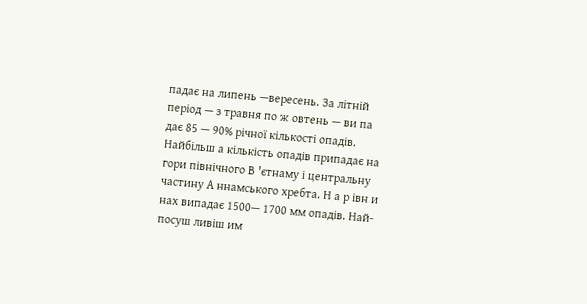падає на липень —вересень. За літній
період — з травня по ж овтень — ви па
дає 85 — 90% річної кількості опадів.
Найбільш а кількість опадів припадає на
гори північного В 'єтнаму і центральну
частину А ннамського хребта. Н а р івн и
нах випадає 1500— 1700 мм опадів. Най-
посуш ливіш им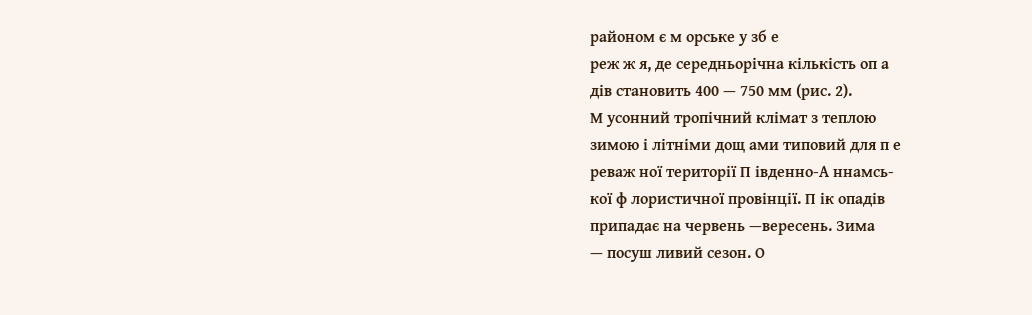районом є м орське у зб е
реж ж я, де середньорічна кількість оп а
дів становить 400 — 750 мм (рис. 2).
М усонний тропічний клімат з теплою
зимою і літніми дощ ами типовий для п е
реваж ної території П івденно-А ннамсь-
кої ф лористичної провінції. П ік опадів
припадає на червень —вересень. Зима
— посуш ливий сезон. О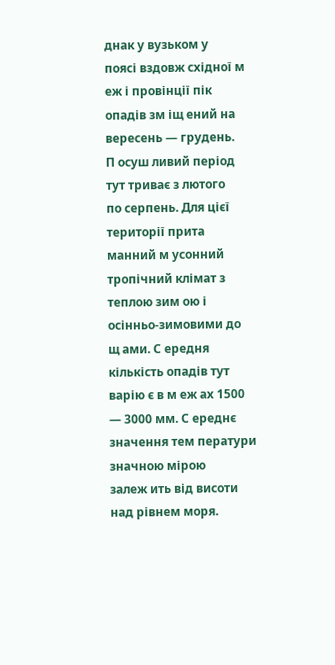днак у вузьком у
поясі вздовж східної м еж і провінції пік
опадів зм іщ ений на вересень — грудень.
П осуш ливий період тут триває з лютого
по серпень. Для цієї території прита
манний м усонний тропічний клімат з
теплою зим ою і осінньо-зимовими до
щ ами. С ередня кількість опадів тут
варію є в м еж ах 1500 — 3000 мм. С ереднє
значення тем ператури значною мірою
залеж ить від висоти над рівнем моря.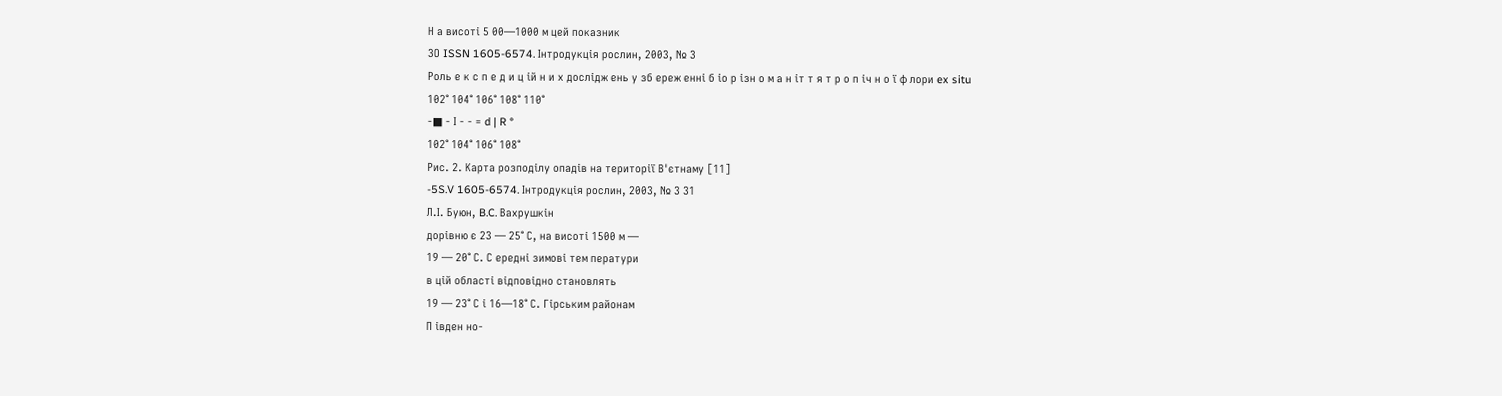Н а висоті 5 00—1000 м цей показник
ЗО ISSN 1605-6574. Інтродукція рослин, 2003, № З
Роль е к с п е д и ц ій н и х дослідж ень у зб ереж енні б іо р ізн о м а н іт т я т р о п іч н о ї ф лори ex situ
102° 104° 106° 108° 110°
-■ - І - - = d | R °
102° 104° 106° 108°
Рис. 2. Карта розподілу опадів на території В'єтнаму [11]
-5S.V 1605-6574. Інтродукція рослин, 2003, № 3 31
Л.І. Буюн, B.C. Вахрушкін
дорівню є 23 — 25° С, на висоті 1500 м —
19 — 20° С. С ередні зимові тем ператури
в цій області відповідно становлять
19 — 23° С і 16—18° С. Гірським районам
П івден но-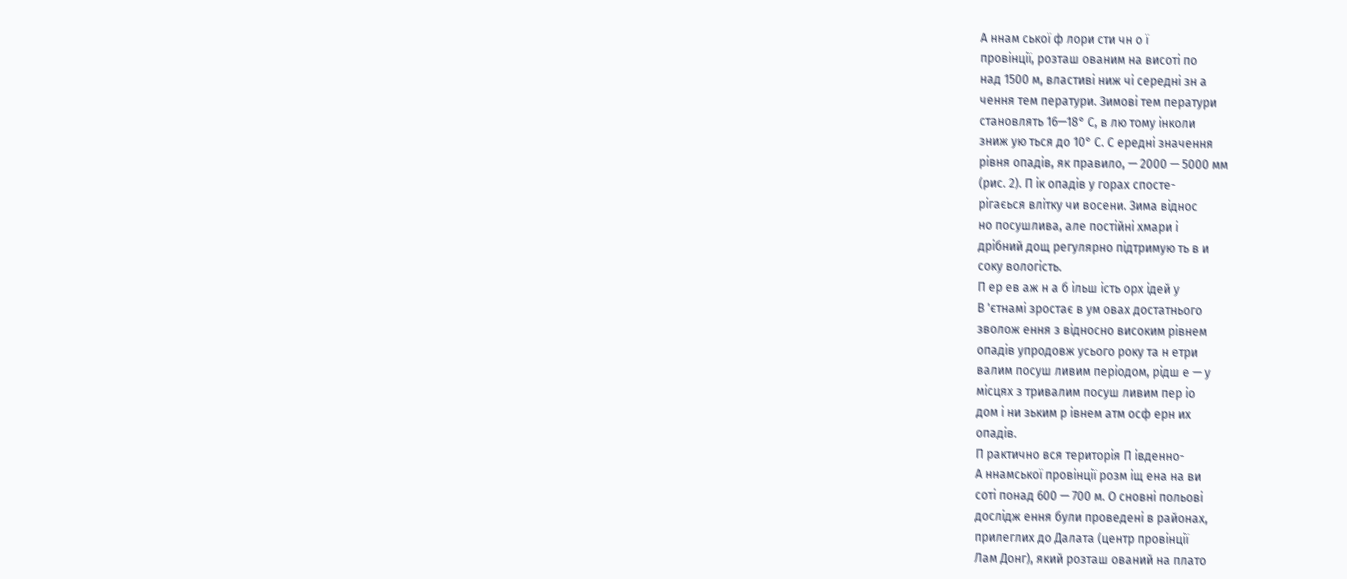А ннам ської ф лори сти чн о ї
провінції, розташ ованим на висоті по
над 1500 м, властиві ниж чі середні зн а
чення тем ператури. Зимові тем ператури
становлять 16—18° С, в лю тому інколи
зниж ую ться до 10° С. С ередні значення
рівня опадів, як правило, — 2000 — 5000 мм
(рис. 2). П ік опадів у горах спосте-
рігаєься влітку чи восени. Зима віднос
но посушлива, але постійні хмари і
дрібний дощ регулярно підтримую ть в и
соку вологість.
П ер ев аж н а б ільш ість орх ідей у
В 'єтнамі зростає в ум овах достатнього
зволож ення з відносно високим рівнем
опадів упродовж усього року та н етри
валим посуш ливим періодом, рідш е — у
місцях з тривалим посуш ливим пер іо
дом і ни зьким р івнем атм осф ерн их
опадів.
П рактично вся територія П івденно-
А ннамської провінції розм іщ ена на ви
соті понад 600 — 700 м. О сновні польові
дослідж ення були проведені в районах,
прилеглих до Далата (центр провінції
Лам Донг), який розташ ований на плато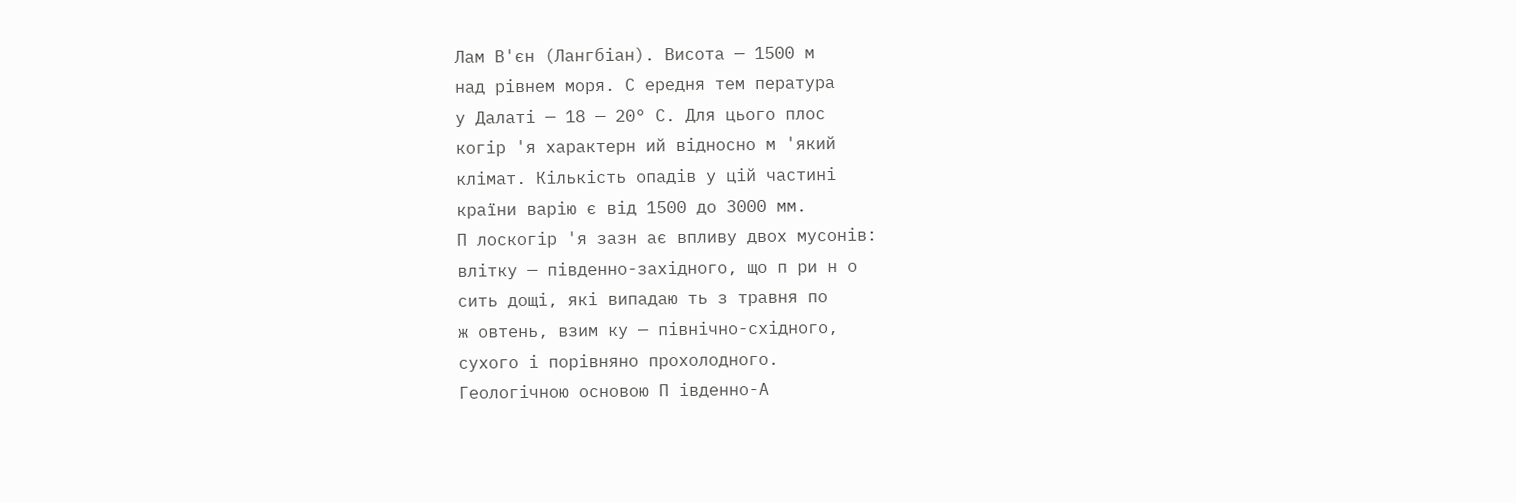Лам В'єн (Лангбіан). Висота — 1500 м
над рівнем моря. С ередня тем пература
у Далаті — 18 — 20° С. Для цього плос
когір 'я характерн ий відносно м 'який
клімат. Кількість опадів у цій частині
країни варію є від 1500 до 3000 мм.
П лоскогір 'я зазн ає впливу двох мусонів:
влітку — південно-західного, що п ри н о
сить дощі, які випадаю ть з травня по
ж овтень, взим ку — північно-східного,
сухого і порівняно прохолодного.
Геологічною основою П івденно-А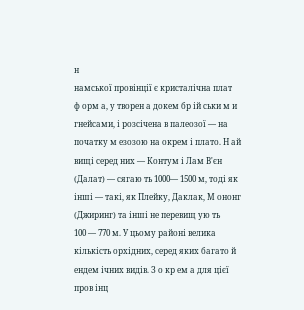н
намської провінції є кристалічна плат
ф орм а, у творен а докем бр ій ськи м и
гнейсами, і розсічена в палеозої — на
початку м езозою на окрем і плато. Н ай
вищі серед них — Контум і Лам В'єн
(Далат) — сягаю ть 1000— 1500 м, тоді як
інші — такі, як Плейку, Даклак, М ононг
(Джиринг) та інші не перевищ ую ть
100 — 770 м. У цьому районі велика
кількість орхідних, серед яких багато й
ендем ічних видів. З о кр ем а для цієї
пров інц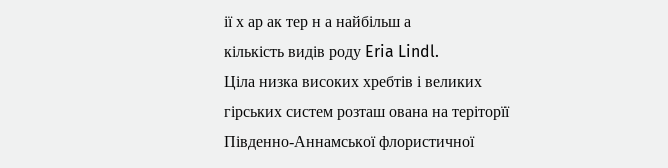ії х ар ак тер н а найбільш а
кількість видів роду Eria Lindl.
Ціла низка високих хребтів і великих
гірських систем розташ ована на теріторїї
Південно-Аннамської флористичної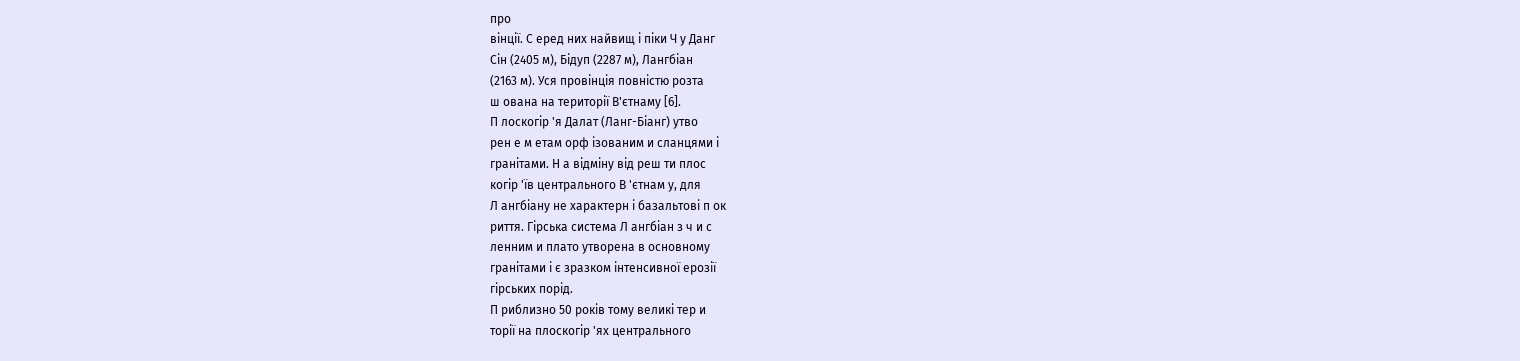про
вінції. С еред них найвищ і піки Ч у Данг
Сін (2405 м), Бідуп (2287 м), Лангбіан
(2163 м). Уся провінція повністю розта
ш ована на території В'єтнаму [6].
П лоскогір 'я Далат (Ланг-Біанг) утво
рен е м етам орф ізованим и сланцями і
гранітами. Н а відміну від реш ти плос
когір 'їв центрального В 'єтнам у, для
Л ангбіану не характерн і базальтові п ок
риття. Гірська система Л ангбіан з ч и с
ленним и плато утворена в основному
гранітами і є зразком інтенсивної ерозії
гірських порід.
П риблизно 50 років тому великі тер и
торії на плоскогір 'ях центрального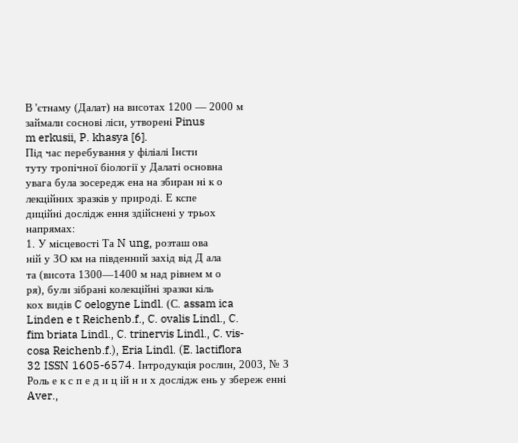В 'єтнаму (Далат) на висотах 1200 — 2000 м
займали соснові ліси, утворені Pinus
m erkusii, P. khasya [6].
Під час перебування у філіалі Інсти
туту тропічної біології у Далаті основна
увага була зосередж ена на збиран ні к о
лекційних зразків у природі. Е кспе
диційні дослідж ення здійснені у трьох
напрямах:
1. У місцевості Та N ung, розташ ова
ній у ЗО км на південний захід від Д ала
та (висота 1300—1400 м над рівнем м о
ря), були зібрані колекційні зразки кіль
кох видів C oelogyne Lindl. (С. assam ica
Linden e t Reichenb.f., C. ovalis Lindl., C.
fim briata Lindl., C. trinervis Lindl., C. vis-
cosa Reichenb.f.), Eria Lindl. (E. lactiflora
32 ISSN 1605-6574. Інтродукція рослин, 2003, № З
Роль е к с п е д и ц ій н и х дослідж ень у збереж енні
Aver.,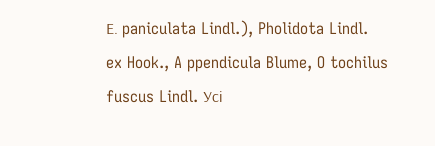Е. paniculata Lindl.), Pholidota Lindl.
ex Hook., A ppendicula Blume, O tochilus
fuscus Lindl. Усі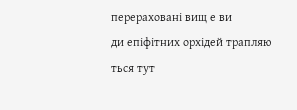перераховані вищ е ви
ди епіфітних орхідей трапляю ться тут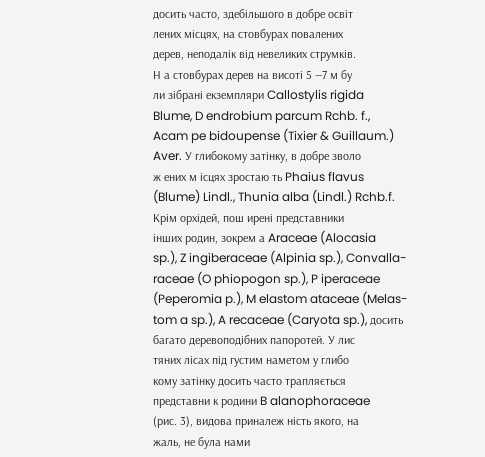досить часто, здебільшого в добре освіт
лених місцях, на стовбурах повалених
дерев, неподалік від невеликих струмків.
Н а стовбурах дерев на висоті 5 —7 м бу
ли зібрані екземпляри Callostylis rigida
Blume, D endrobium parcum Rchb. f.,
Acam pe bidoupense (Tixier & Guillaum.)
Aver. У глибокому затінку, в добре зволо
ж ених м ісцях зростаю ть Phaius flavus
(Blume) Lindl., Thunia alba (Lindl.) Rchb.f.
Крім орхідей, пош ирені представники
інших родин, зокрем а Araceae (Alocasia
sp.), Z ingiberaceae (Alpinia sp.), Convalla-
raceae (O phiopogon sp.), P iperaceae
(Peperomia p.), M elastom ataceae (Melas-
tom a sp.), A recaceae (Caryota sp.), досить
багато деревоподібних папоротей. У лис
тяних лісах під густим наметом у глибо
кому затінку досить часто трапляється
представни к родини B alanophoraceae
(рис. 3), видова приналеж ність якого, на
жаль, не була нами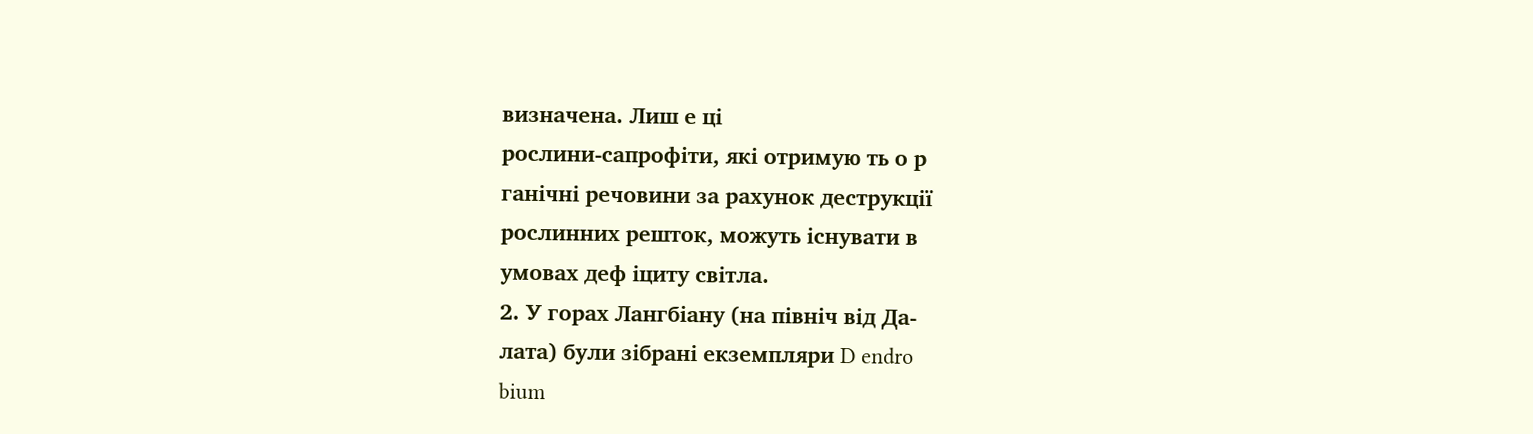визначена. Лиш е ці
рослини-сапрофіти, які отримую ть о р
ганічні речовини за рахунок деструкції
рослинних решток, можуть існувати в
умовах деф іциту світла.
2. У горах Лангбіану (на північ від Да-
лата) були зібрані екземпляри D endro
bium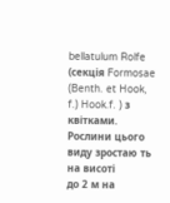bellatulum Rolfe (секція Formosae
(Benth. et Hook, f.) Hook.f. ) з квітками.
Рослини цього виду зростаю ть на висоті
до 2 м на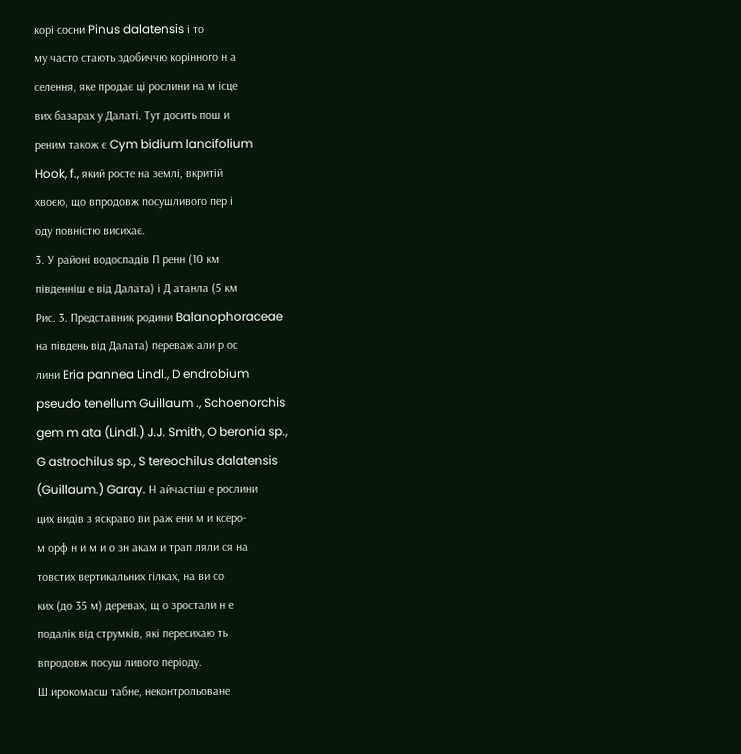корі сосни Pinus dalatensis і то
му часто стають здобиччю корінного н а
селення, яке продає ці рослини на м ісце
вих базарах у Далаті. Тут досить пош и
реним також є Cym bidium lancifolium
Hook, f., який росте на землі, вкритій
хвоєю, що впродовж посушливого пер і
оду повністю висихає.
3. У районі водоспадів П ренн (10 км
південніш е від Далата) і Д атанла (5 км
Рис. 3. Представник родини Balanophoraceae
на південь від Далата) переваж али р ос
лини Eria pannea Lindl., D endrobium
pseudo tenellum Guillaum ., Schoenorchis
gem m ata (Lindl.) J.J. Smith, O beronia sp.,
G astrochilus sp., S tereochilus dalatensis
(Guillaum.) Garay. Н айчастіш е рослини
цих видів з яскраво ви раж ени м и ксеро-
м орф н и м и о зн акам и трап ляли ся на
товстих вертикальних гілках, на ви со
ких (до 35 м) деревах, щ о зростали н е
подалік від струмків, які пересихаю ть
впродовж посуш ливого періоду.
Ш ирокомасш табне, неконтрольоване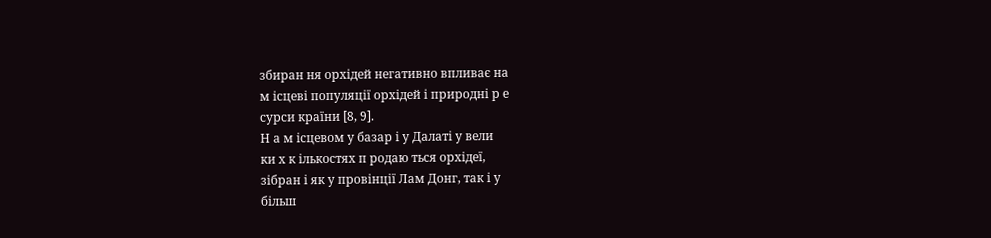збиран ня орхідей негативно впливає на
м ісцеві популяції орхідей і природні р е
сурси країни [8, 9].
Н а м ісцевом у базар і у Далаті у вели
ки х к ількостях п родаю ться орхідеї,
зібран і як у провінції Лам Донг, так і у
більш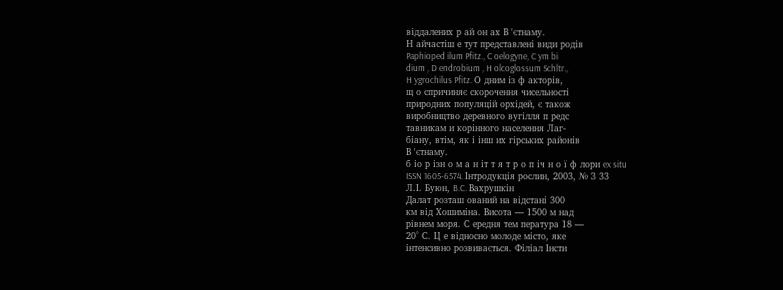віддалених р ай он ах В 'єтнаму.
Н айчастіш е тут представлені види родів
Paphioped ilum Pfitz., C oelogyne, C ym bi
dium , D endrobium , H olcoglossum Schltr.,
H ygrochilus Pfitz. О дним із ф акторів,
щ о спричиняє скорочення чисельності
природних популяцій орхідей, є також
виробництво деревного вугілля п редс
тавникам и корінного населення Лаг-
біану, втім, як і інш их гірських районів
В 'єтнаму.
б іо р ізн о м а н іт т я т р о п іч н о ї ф лори ex situ
ISSN 1605-6574. Інтродукція рослин, 2003, № З 33
Л.І. Буюн, B.C. Вахрушкін
Далат розташ ований на відстані 300
км від Хошиміна. Висота — 1500 м над
рівнем моря. С ередня тем пература 18 —
20° С. Ц е відносно молоде місто, яке
інтенсивно розвивається. Філіал Інсти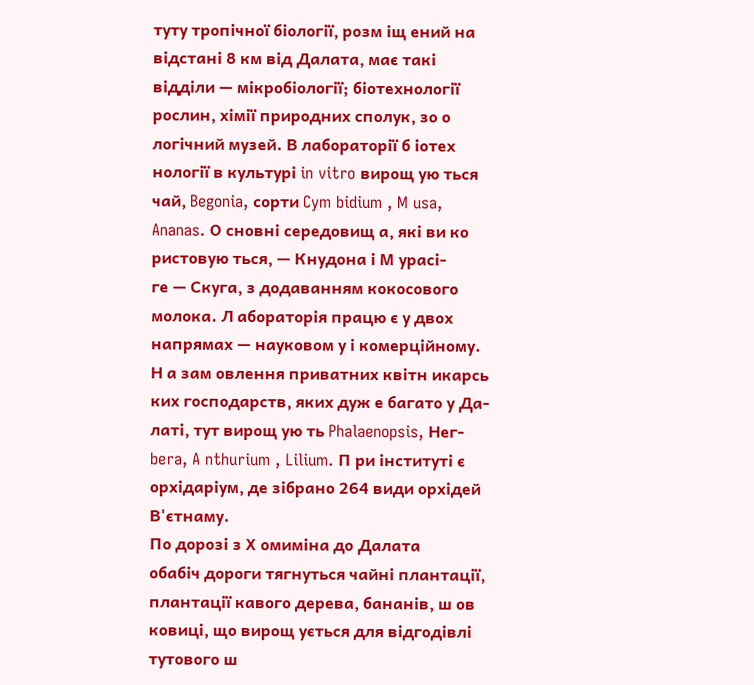туту тропічної біології, розм іщ ений на
відстані 8 км від Далата, має такі
відділи — мікробіології; біотехнології
рослин, хімії природних сполук, зо о
логічний музей. В лабораторії б іотех
нології в культурі in vitro вирощ ую ться
чай, Begonia, сорти Cym bidium , M usa,
Ananas. О сновні середовищ а, які ви ко
ристовую ться, — Кнудона і М урасі-
ге — Скуга, з додаванням кокосового
молока. Л абораторія працю є у двох
напрямах — науковом у і комерційному.
Н а зам овлення приватних квітн икарсь
ких господарств, яких дуж е багато у Да-
латі, тут вирощ ую ть Phalaenopsis, Нег-
bera, A nthurium , Lilium. П ри інституті є
орхідаріум, де зібрано 264 види орхідей
В'єтнаму.
По дорозі з Х омиміна до Далата
обабіч дороги тягнуться чайні плантації,
плантації кавого дерева, бананів, ш ов
ковиці, що вирощ ується для відгодівлі
тутового ш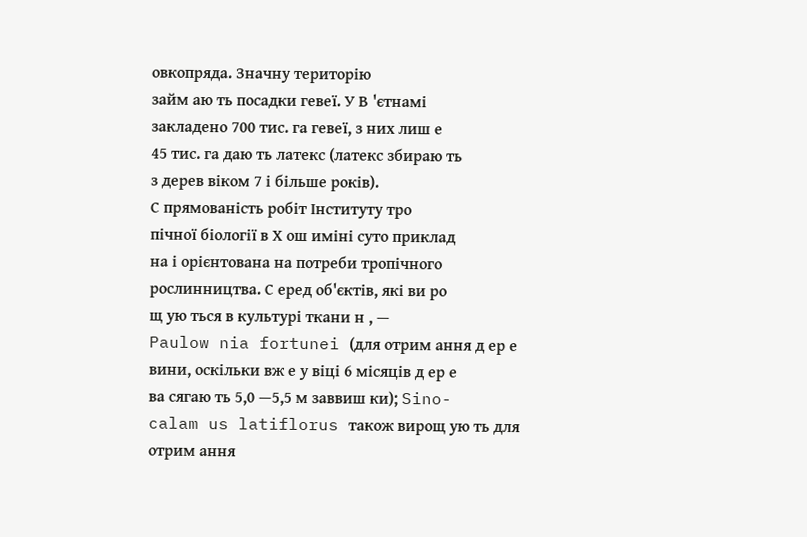овкопряда. Значну територію
займ аю ть посадки гевеї. У В 'єтнамі
закладено 700 тис. га гевеї, з них лиш е
45 тис. га даю ть латекс (латекс збираю ть
з дерев віком 7 і більше років).
С прямованість робіт Інституту тро
пічної біології в Х ош иміні суто приклад
на і орієнтована на потреби тропічного
рослинництва. С еред об'єктів, які ви ро
щ ую ться в культурі ткани н , —
Paulow nia fortunei (для отрим ання д ер е
вини, оскільки вж е у віці 6 місяців д ер е
ва сягаю ть 5,0 —5,5 м заввиш ки); Sino-
calam us latiflorus також вирощ ую ть для
отрим ання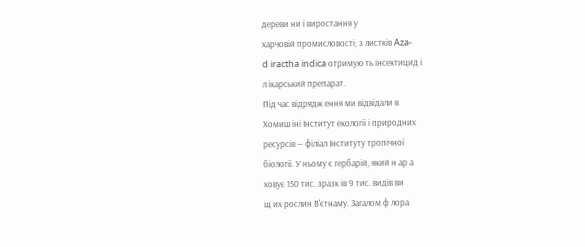дереви ни і виростання у
харчовій промисловості; з листків Aza-
d iractha indica отримую ть інсектицид і
л ікарський препарат.
Під час відрядж ення ми відвідали в
Хомиш іні Інститут екології і природних
ресурсів — філіал Інституту тропічної
біології. У ньому є гербарій, який н ар а
ховує 150 тис. зразк ів 9 тис. видів ви
щ их рослин В'єтнаму. Загалом ф лора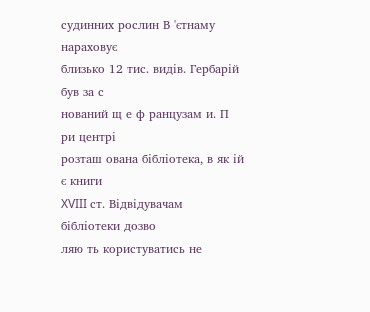судинних рослин В 'єтнаму нараховує
близько 12 тис. видів. Гербарій був за с
нований щ е ф ранцузам и. П ри центрі
розташ ована бібліотека, в як ій є книги
XVIII ст. Відвідувачам бібліотеки дозво
ляю ть користуватись не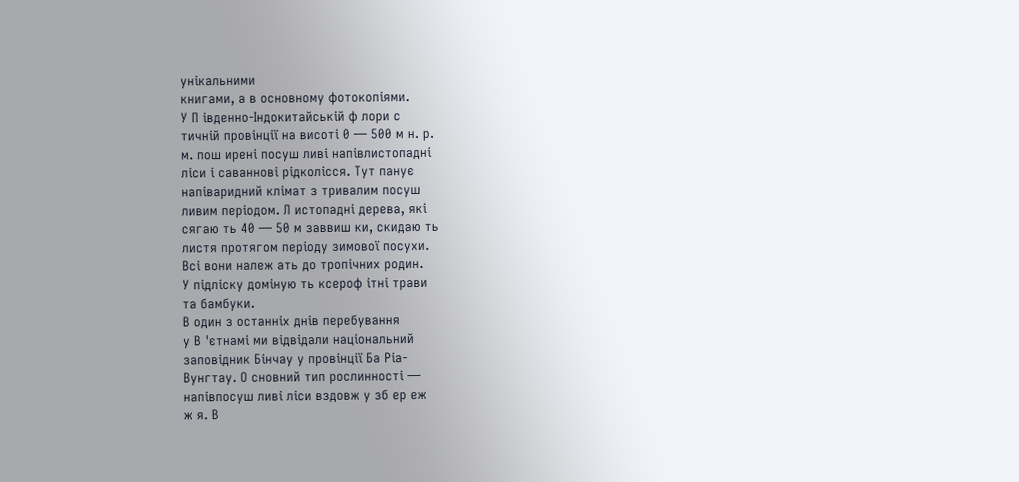унікальними
книгами, а в основному фотокопіями.
У П івденно-Індокитайській ф лори с
тичній провінції на висоті 0 — 500 м н. р.
м. пош ирені посуш ливі напівлистопадні
ліси і саваннові рідколісся. Тут панує
напіваридний клімат з тривалим посуш
ливим періодом. Л истопадні дерева, які
сягаю ть 40 — 50 м заввиш ки, скидаю ть
листя протягом періоду зимової посухи.
Всі вони належ ать до тропічних родин.
У підліску доміную ть ксероф ітні трави
та бамбуки.
В один з останніх днів перебування
у В 'єтнамі ми відвідали національний
заповідник Бінчау у провінції Ба Ріа-
Вунгтау. О сновний тип рослинності —
напівпосуш ливі ліси вздовж у зб ер еж
ж я. В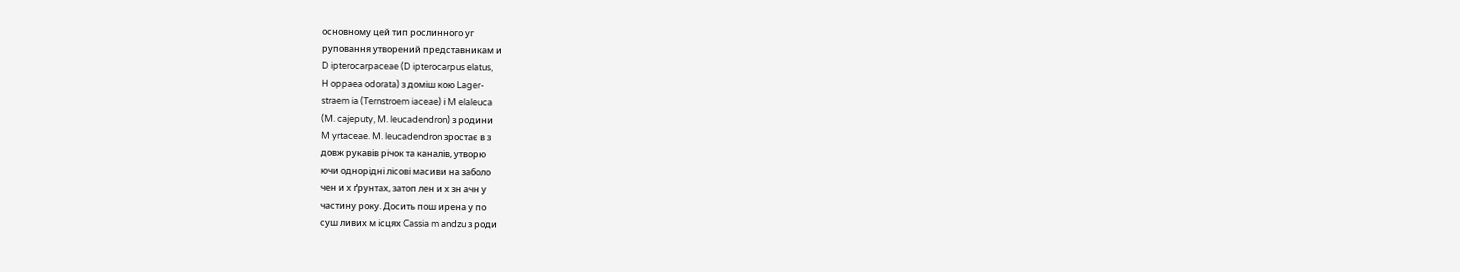основному цей тип рослинного уг
руповання утворений представникам и
D ipterocarpaceae (D ipterocarpus elatus,
H oppaea odorata) з доміш кою Lager-
straem ia (Ternstroem iaceae) і M elaleuca
(M. cajeputy, M. leucadendron) з родини
M yrtaceae. M. leucadendron зростає в з
довж рукавів річок та каналів, утворю
ючи однорідні лісові масиви на заболо
чен и х ґрунтах, затоп лен и х зн ачн у
частину року. Досить пош ирена у по
суш ливих м ісцях Cassia m andzu з роди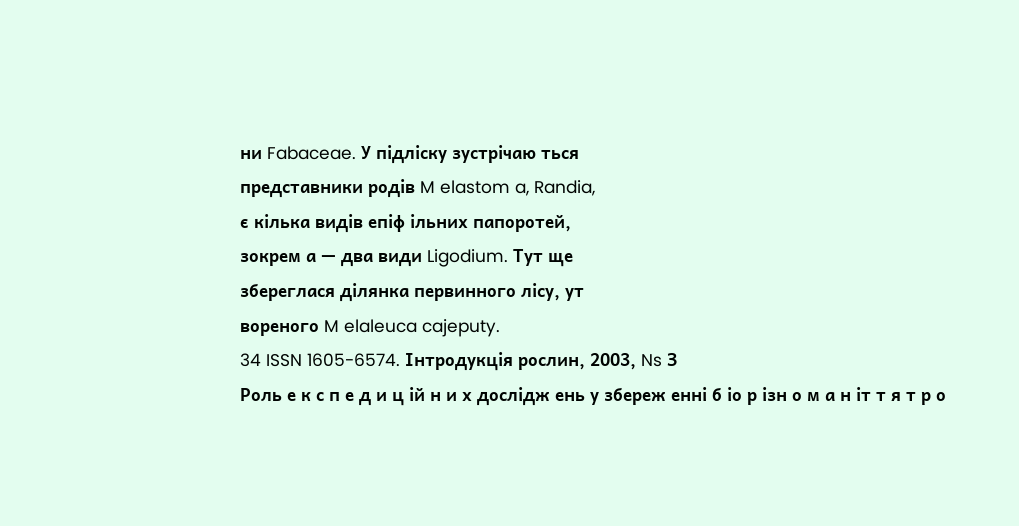ни Fabaceae. У підліску зустрічаю ться
представники родів M elastom a, Randia,
є кілька видів епіф ільних папоротей,
зокрем а — два види Ligodium. Тут ще
збереглася ділянка первинного лісу, ут
вореного M elaleuca cajeputy.
34 ISSN 1605-6574. Інтродукція рослин, 2003, Ns З
Роль е к с п е д и ц ій н и х дослідж ень у збереж енні б іо р ізн о м а н іт т я т р о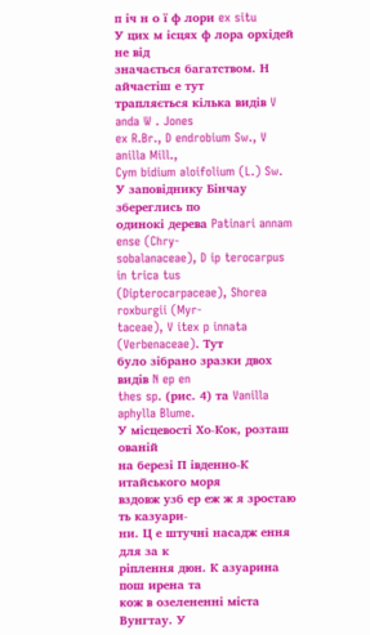п іч н о ї ф лори ex situ
У цих м ісцях ф лора орхідей не від
значається багатством. Н айчастіш е тут
трапляється кілька видів V anda W . Jones
ex R.Br., D endrobium Sw., V anilla Mill.,
Cym bidium aloifolium (L.) Sw.
У заповіднику Бінчау збереглись по
одинокі дерева Patinari annam ense (Chry-
sobalanaceae), D ip terocarpus in trica tus
(Dipterocarpaceae), Shorea roxburgii (Myr-
taceae), V itex p innata (Verbenaceae). Тут
було зібрано зразки двох видів N ep en
thes sp. (рис. 4) та Vanilla aphylla Blume.
У місцевості Хо-Кок, розташ ованій
на березі П івденно-К итайського моря
вздовж узб ер еж ж я зростаю ть казуари-
ни. Ц е штучні насадж ення для за к
ріплення дюн. К азуарина пош ирена та
кож в озелененні міста Вунгтау. У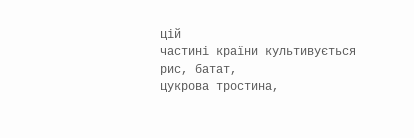цій
частині країни культивується рис, батат,
цукрова тростина,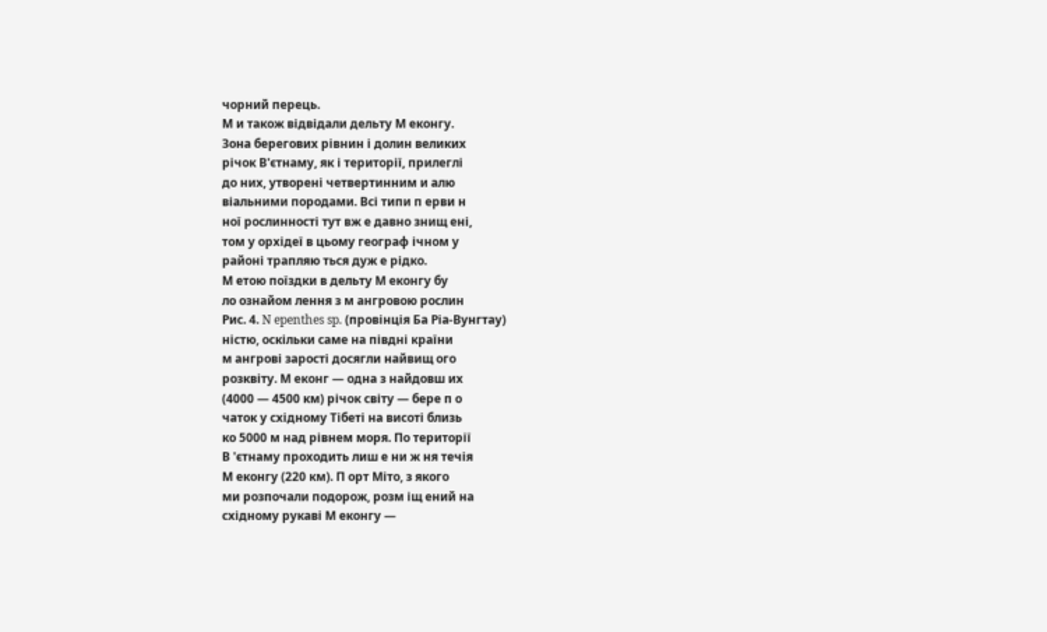чорний перець.
М и також відвідали дельту М еконгу.
Зона берегових рівнин і долин великих
річок В'єтнаму, як і території, прилеглі
до них, утворені четвертинним и алю
віальними породами. Всі типи п ерви н
ної рослинності тут вж е давно знищ ені,
том у орхідеї в цьому географ ічном у
районі трапляю ться дуж е рідко.
М етою поїздки в дельту М еконгу бу
ло ознайом лення з м ангровою рослин
Рис. 4. N epenthes sp. (провінція Ба Ріа-Вунгтау)
ністю, оскільки саме на півдні країни
м ангрові зарості досягли найвищ ого
розквіту. М еконг — одна з найдовш их
(4000 — 4500 км) річок світу — бере п о
чаток у східному Тібеті на висоті близь
ко 5000 м над рівнем моря. По території
В 'єтнаму проходить лиш е ни ж ня течія
М еконгу (220 км). П орт Міто, з якого
ми розпочали подорож, розм іщ ений на
східному рукаві М еконгу —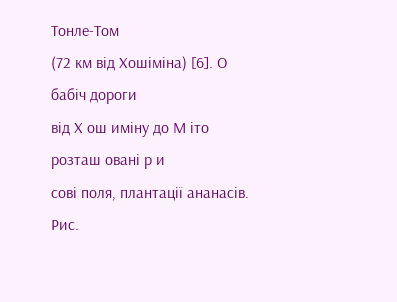Тонле-Том
(72 км від Хошіміна) [6]. О бабіч дороги
від Х ош иміну до М іто розташ овані р и
сові поля, плантації ананасів.
Рис.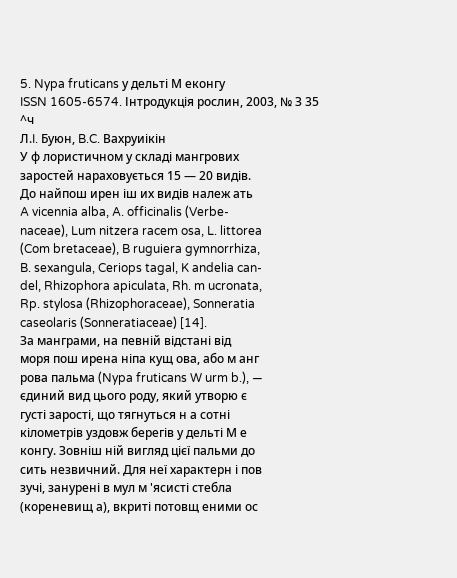5. Nypa fruticans у дельті М еконгу
ISSN 1605-6574. Інтродукція рослин, 2003, № З 35
^ч
Л.I. Буюн, B.C. Вахруиікін
У ф лористичном у складі мангрових
заростей нараховується 15 — 20 видів.
До найпош ирен іш их видів належ ать
A vicennia alba, A. officinalis (Verbe-
naceae), Lum nitzera racem osa, L. littorea
(Com bretaceae), B ruguiera gymnorrhiza,
B. sexangula, Ceriops tagal, K andelia can-
del, Rhizophora apiculata, Rh. m ucronata,
Rp. stylosa (Rhizophoraceae), Sonneratia
caseolaris (Sonneratiaceae) [14].
За манграми, на певній відстані від
моря пош ирена ніпа кущ ова, або м анг
рова пальма (Nypa fruticans W urm b.), —
єдиний вид цього роду, який утворю є
густі зарості, що тягнуться н а сотні
кілометрів уздовж берегів у дельті М е
конгу. Зовніш ній вигляд цієї пальми до
сить незвичний. Для неї характерн і пов
зучі, занурені в мул м 'ясисті стебла
(кореневищ а), вкриті потовщ еними ос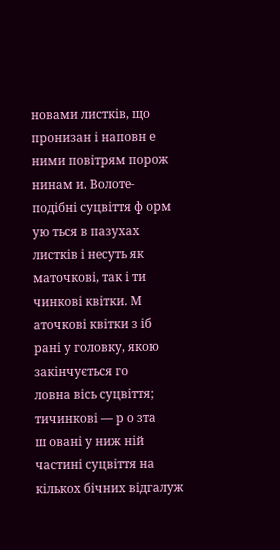новами листків, що пронизан і наповн е
ними повітрям порож нинам и. Волоте-
подібні суцвіття ф орм ую ться в пазухах
листків і несуть як маточкові, так і ти
чинкові квітки. М аточкові квітки з іб
рані у головку, якою закінчується го
ловна вісь суцвіття; тичинкові — р о зта
ш овані у ниж ній частині суцвіття на
кількох бічних відгалуж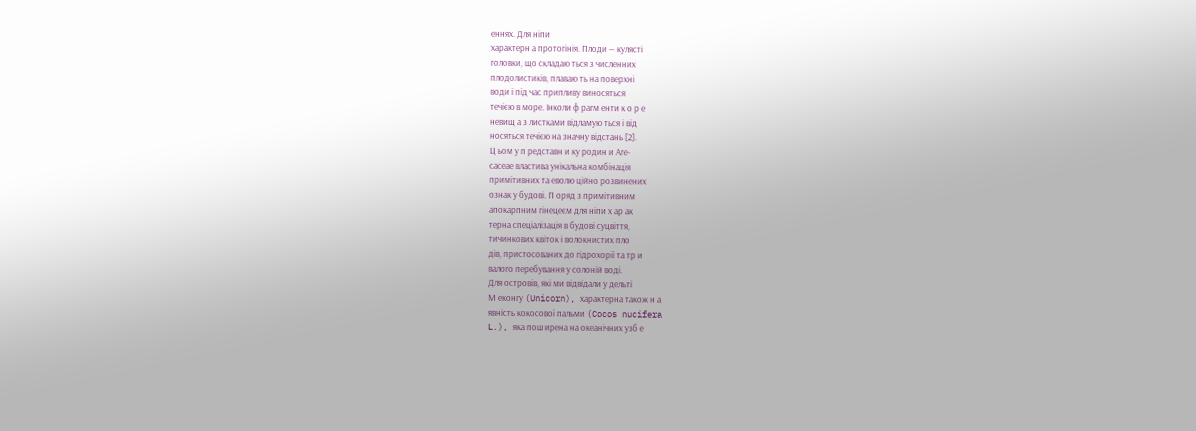еннях. Для ніпи
характерн а протогінія. Плоди — кулясті
головки, що складаю ться з численних
плодолистиків, плаваю ть на поверхні
води і під час припливу виносяться
течією в море. Інколи ф рагм енти к о р е
невищ а з листками відламую ться і від
носяться течією на значну відстань [2].
Ц ьом у п редставн и ку родин и Аге-
сасеае властива унікальна комбінація
примітивних та еволю ційно розвинених
ознак у будові. П оряд з примітивним
апокарпним гінецеєм для ніпи х ар ак
терна спеціалізація в будові суцвіття,
тичинкових квіток і волокнистих пло
дів, пристосованих до гідрохорії та тр и
валого перебування у солоній воді.
Для островів, які ми відвідали у дельті
М еконгу (Unicorn), характерна також н а
явність кокосової пальми (Cocos nucifera
L.), яка пош ирена на океанічних узб е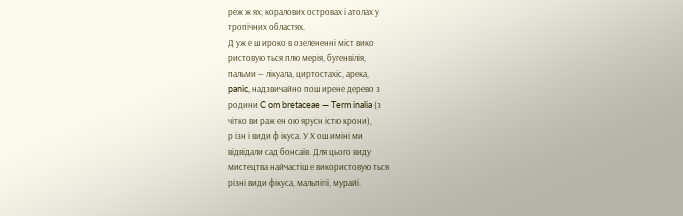реж ж ях, коралових островах і атолах у
тропічних областях.
Д уж е ш ироко в озелененні міст вико
ристовую ться плю мерія, бугенвілія,
пальми — лікуала, циртостахіс, арека,
panic, надзвичайно пош ирене дерево з
родини C om bretaceae — Term inalia (з
чітко ви раж ен ою ярусн істю крони),
р ізн і види ф ікуса. У Х ош иміні ми
відвідали сад бонсаїв. Для цього виду
мистецтва найчастіш е використовую ться
різні види фікуса, мальпігії, мурайї.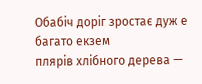Обабіч доріг зростає дуж е багато екзем
плярів хлібного дерева —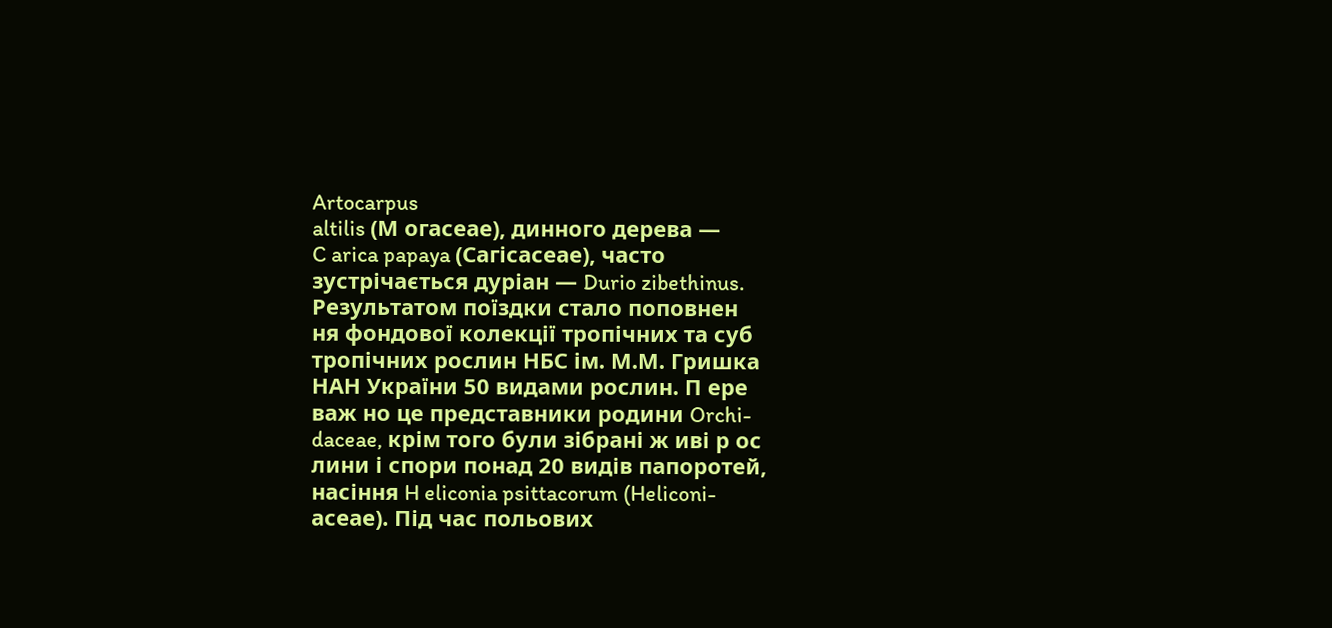Artocarpus
altilis (М огасеае), динного дерева —
C arica papaya (Сагісасеае), часто
зустрічається дуріан — Durio zibethinus.
Результатом поїздки стало поповнен
ня фондової колекції тропічних та суб
тропічних рослин НБС ім. М.М. Гришка
НАН України 50 видами рослин. П ере
важ но це представники родини Orchi-
daceae, крім того були зібрані ж иві р ос
лини і спори понад 20 видів папоротей,
насіння H eliconia psittacorum (Heliconi-
асеае). Під час польових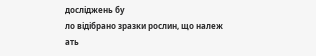досліджень бу
ло відібрано зразки рослин, що належ ать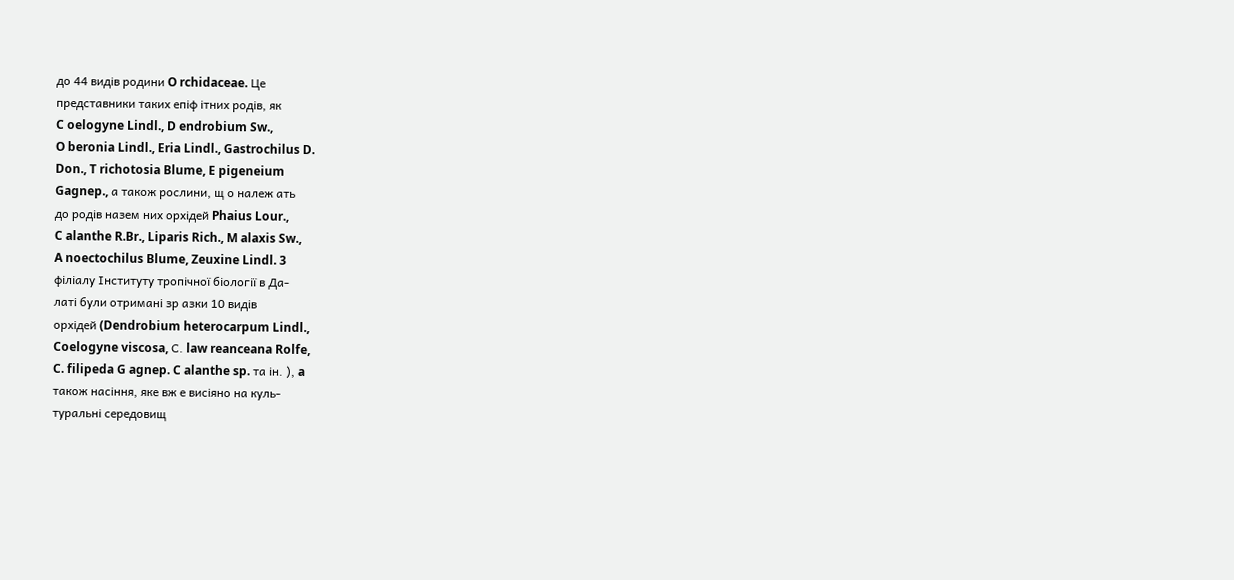до 44 видів родини O rchidaceae. Це
представники таких епіф ітних родів, як
C oelogyne Lindl., D endrobium Sw.,
O beronia Lindl., Eria Lindl., Gastrochilus D.
Don., T richotosia Blume, E pigeneium
Gagnep., а також рослини, щ о належ ать
до родів назем них орхідей Phaius Lour.,
C alanthe R.Br., Liparis Rich., M alaxis Sw.,
A noectochilus Blume, Zeuxine Lindl. 3
філіалу Інституту тропічної біології в Да-
латі були отримані зр азки 10 видів
орхідей (Dendrobium heterocarpum Lindl.,
Coelogyne viscosa, С. law reanceana Rolfe,
C. filipeda G agnep. C alanthe sp. та ін. ), a
також насіння, яке вж е висіяно на куль-
туральні середовищ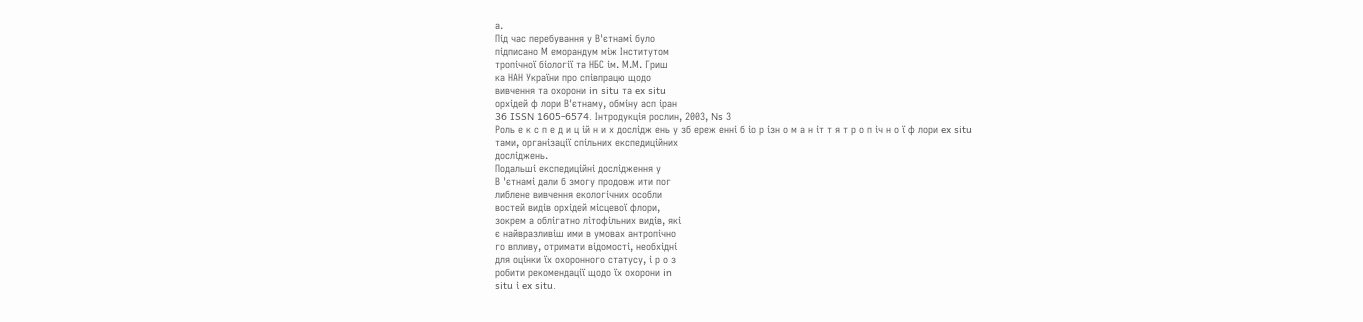а.
Під час перебування у В'єтнамі було
підписано М еморандум між Інститутом
тропічної біології та НБС ім. М.М. Гриш
ка НАН України про співпрацю щодо
вивчення та охорони in situ та ex situ
орхідей ф лори В'єтнаму, обміну асп іран
36 ISSN 1605-6574. Інтродукція рослин, 2003, Ns З
Роль е к с п е д и ц ій н и х дослідж ень у зб ереж енні б іо р ізн о м а н іт т я т р о п іч н о ї ф лори ex situ
тами, організації спільних експедиційних
досліджень.
Подальші експедиційні дослідження у
В 'єтнамі дали б змогу продовж ити пог
либлене вивчення екологічних особли
востей видів орхідей місцевої флори,
зокрем а облігатно літофільних видів, які
є найвразливіш ими в умовах антропічно
го впливу, отримати відомості, необхідні
для оцінки їх охоронного статусу, і р о з
робити рекомендації щодо їх охорони in
situ і ex situ.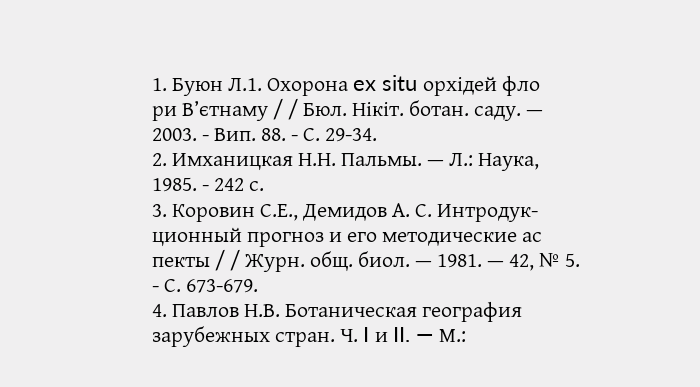1. Буюн Л.1. Охорона ex situ орхідей фло
ри В’єтнаму / / Бюл. Нікіт. ботан. саду. —
2003. - Вип. 88. - С. 29-34.
2. Имханицкая Н.Н. Пальмы. — Л.: Наука,
1985. - 242 с.
3. Коровин С.Е., Демидов А. С. Интродук-
ционный прогноз и его методические ас
пекты / / Журн. общ. биол. — 1981. — 42, № 5.
- С. 673-679.
4. Павлов Н.В. Ботаническая география
зарубежных стран. Ч. I и II. — М.: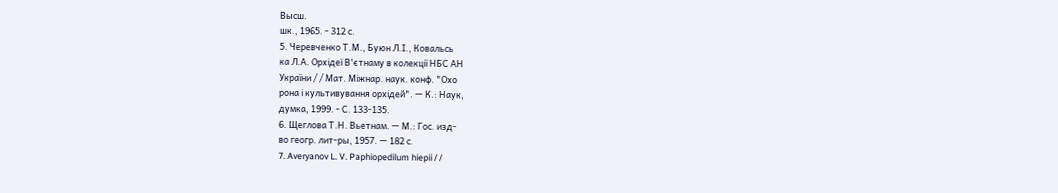Высш.
шк., 1965. - 312 с.
5. Черевченко Т.М., Буюн Л.І., Ковальсь
ка Л.А. Орхідеї В'єтнаму в колекції НБС АН
України / / Мат. Міжнар. наук. конф. "Охо
рона і культивування орхідей". — К.: Наук,
думка, 1999. - С. 133-135.
6. Щеглова Т.Н. Вьетнам. — М.: Гос. изд-
во геогр. лит-ры, 1957. — 182 с.
7. Averyanov L. V. Paphiopedilum hiepii / /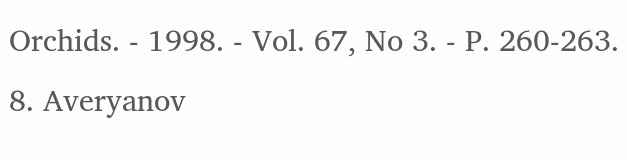Orchids. - 1998. - Vol. 67, No 3. - P. 260-263.
8. Averyanov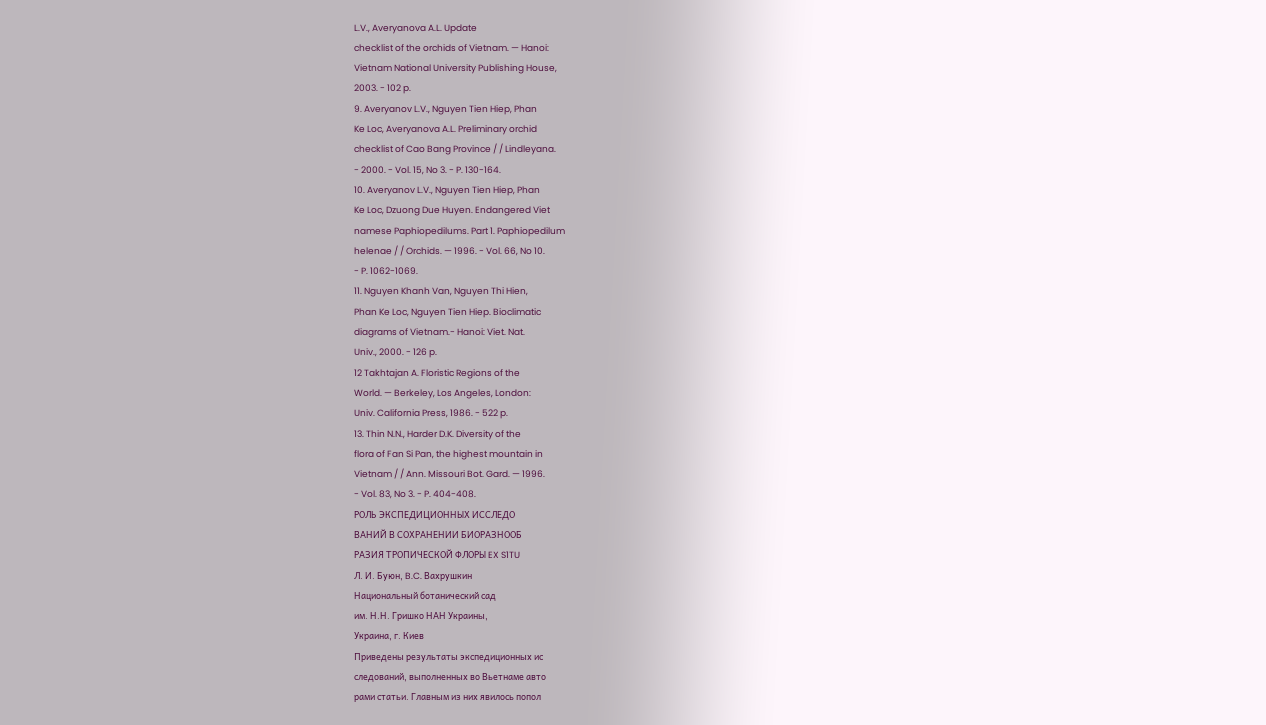L.V., Averyanova A.L. Update
checklist of the orchids of Vietnam. — Hanoi:
Vietnam National University Publishing House,
2003. - 102 p.
9. Averyanov L.V., Nguyen Tien Hiep, Phan
Ke Loc, Averyanova A.L. Preliminary orchid
checklist of Cao Bang Province / / Lindleyana.
- 2000. - Vol. 15, No 3. - P. 130-164.
10. Averyanov L.V., Nguyen Tien Hiep, Phan
Ke Loc, Dzuong Due Huyen. Endangered Viet
namese Paphiopedilums. Part 1. Paphiopedilum
helenae / / Orchids. — 1996. - Vol. 66, No 10.
- P. 1062-1069.
11. Nguyen Khanh Van, Nguyen Thi Hien,
Phan Ke Loc, Nguyen Tien Hiep. Bioclimatic
diagrams of Vietnam.- Hanoi: Viet. Nat.
Univ., 2000. - 126 p.
12 Takhtajan A. Floristic Regions of the
World. — Berkeley, Los Angeles, London:
Univ. California Press, 1986. - 522 p.
13. Thin N.N., Harder D.K. Diversity of the
flora of Fan Si Pan, the highest mountain in
Vietnam / / Ann. Missouri Bot. Gard. — 1996.
- Vol. 83, No 3. - P. 404-408.
РОЛЬ ЭКСПЕДИЦИОННЫХ ИССЛЕДО
ВАНИЙ В СОХРАНЕНИИ БИОРАЗНООБ
РАЗИЯ ТРОПИЧЕСКОЙ ФЛОРЫ EX S1TU
Л. И. Буюн, B.C. Вахрушкин
Национальный ботанический сад
им. Н.Н. Гришко НАН Украины,
Украина, г. Киев
Приведены результаты экспедиционных ис
следований, выполненных во Вьетнаме авто
рами статьи. Главным из них явилось попол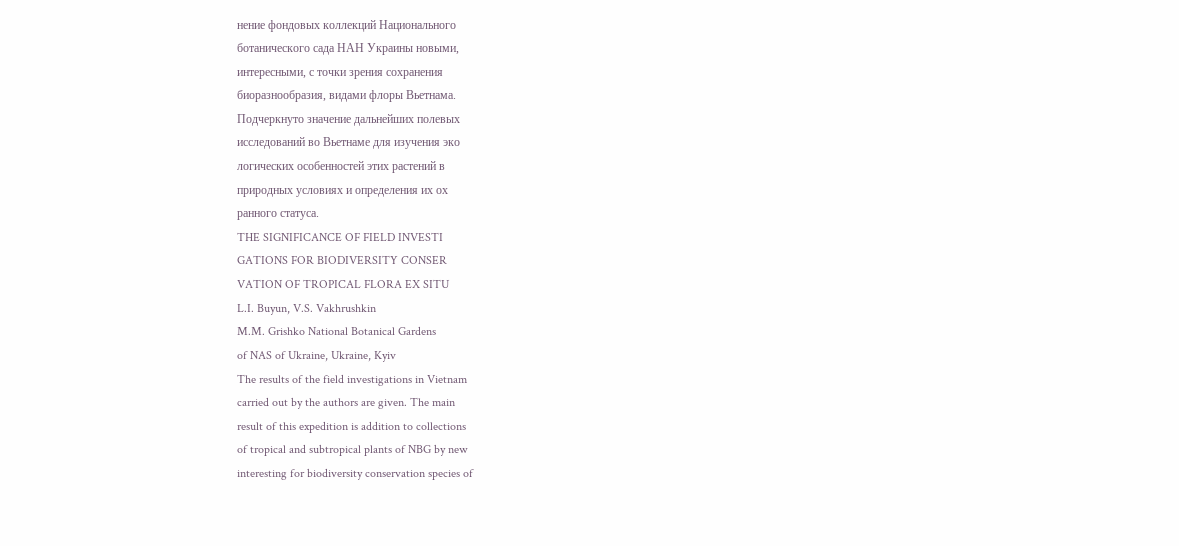нение фондовых коллекций Национального
ботанического сада НАН Украины новыми,
интересными, с точки зрения сохранения
биоразнообразия, видами флоры Вьетнама.
Подчеркнуто значение дальнейших полевых
исследований во Вьетнаме для изучения эко
логических особенностей этих растений в
природных условиях и определения их ох
ранного статуса.
THE SIGNIFICANCE OF FIELD INVESTI
GATIONS FOR BIODIVERSITY CONSER
VATION OF TROPICAL FLORA EX SITU
L.I. Buyun, V.S. Vakhrushkin
M.M. Grishko National Botanical Gardens
of NAS of Ukraine, Ukraine, Kyiv
The results of the field investigations in Vietnam
carried out by the authors are given. The main
result of this expedition is addition to collections
of tropical and subtropical plants of NBG by new
interesting for biodiversity conservation species of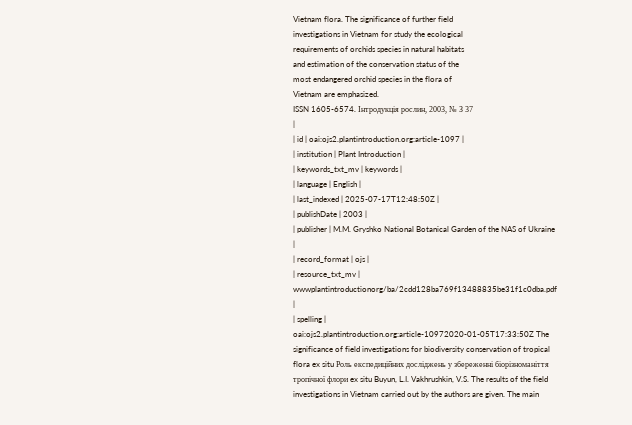Vietnam flora. The significance of further field
investigations in Vietnam for study the ecological
requirements of orchids species in natural habitats
and estimation of the conservation status of the
most endangered orchid species in the flora of
Vietnam are emphasized.
ISSN 1605-6574. Інтродукція рослин, 2003, № З 37
|
| id | oai:ojs2.plantintroduction.org:article-1097 |
| institution | Plant Introduction |
| keywords_txt_mv | keywords |
| language | English |
| last_indexed | 2025-07-17T12:48:50Z |
| publishDate | 2003 |
| publisher | M.M. Gryshko National Botanical Garden of the NAS of Ukraine |
| record_format | ojs |
| resource_txt_mv | wwwplantintroductionorg/ba/2cdd128ba769f13488835be31f1c0dba.pdf |
| spelling | oai:ojs2.plantintroduction.org:article-10972020-01-05T17:33:50Z The significance of field investigations for biodiversity conservation of tropical flora ex situ Роль експедиційних досліджень у збереженні біорізноманіття тропічної флори ex situ Buyun, L.I. Vakhrushkin, V.S. The results of the field investigations in Vietnam carried out by the authors are given. The main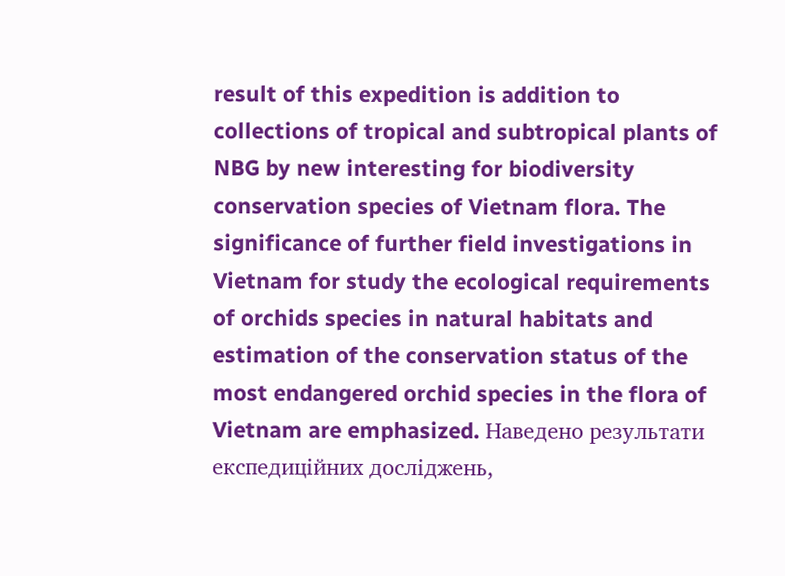result of this expedition is addition to collections of tropical and subtropical plants of NBG by new interesting for biodiversity conservation species of Vietnam flora. The significance of further field investigations in Vietnam for study the ecological requirements of orchids species in natural habitats and estimation of the conservation status of the most endangered orchid species in the flora of Vietnam are emphasized. Наведено результати експедиційних досліджень,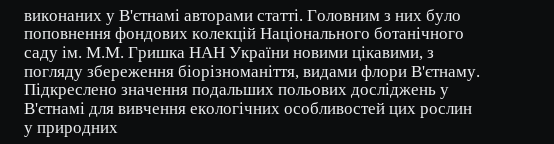виконаних у В'єтнамі авторами статті. Головним з них було поповнення фондових колекцій Національного ботанічного саду ім. М.М. Гришка НАН України новими цікавими, з погляду збереження біорізноманіття, видами флори В'єтнаму. Підкреслено значення подальших польових досліджень у В'єтнамі для вивчення екологічних особливостей цих рослин у природних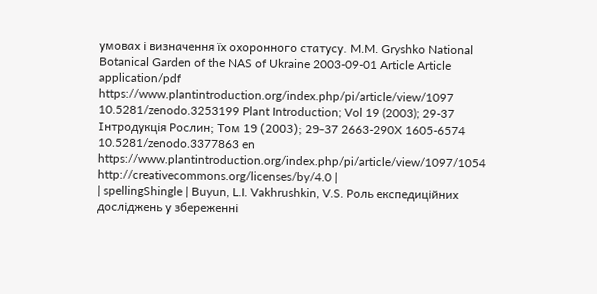умовах і визначення їх охоронного статусу. M.M. Gryshko National Botanical Garden of the NAS of Ukraine 2003-09-01 Article Article application/pdf https://www.plantintroduction.org/index.php/pi/article/view/1097 10.5281/zenodo.3253199 Plant Introduction; Vol 19 (2003); 29-37 Інтродукція Рослин; Том 19 (2003); 29-37 2663-290X 1605-6574 10.5281/zenodo.3377863 en https://www.plantintroduction.org/index.php/pi/article/view/1097/1054 http://creativecommons.org/licenses/by/4.0 |
| spellingShingle | Buyun, L.I. Vakhrushkin, V.S. Роль експедиційних досліджень у збереженні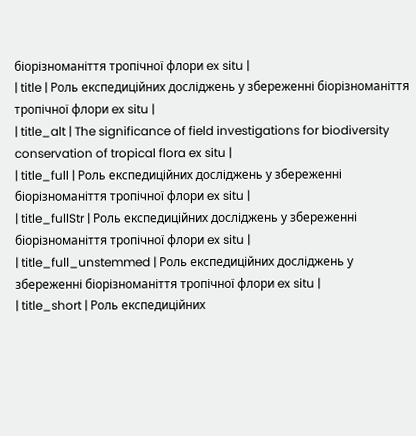біорізноманіття тропічної флори ex situ |
| title | Роль експедиційних досліджень у збереженні біорізноманіття тропічної флори ex situ |
| title_alt | The significance of field investigations for biodiversity conservation of tropical flora ex situ |
| title_full | Роль експедиційних досліджень у збереженні біорізноманіття тропічної флори ex situ |
| title_fullStr | Роль експедиційних досліджень у збереженні біорізноманіття тропічної флори ex situ |
| title_full_unstemmed | Роль експедиційних досліджень у збереженні біорізноманіття тропічної флори ex situ |
| title_short | Роль експедиційних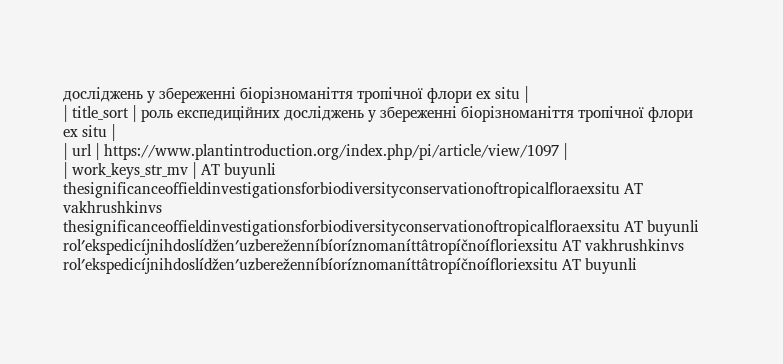досліджень у збереженні біорізноманіття тропічної флори ex situ |
| title_sort | роль експедиційних досліджень у збереженні біорізноманіття тропічної флори ex situ |
| url | https://www.plantintroduction.org/index.php/pi/article/view/1097 |
| work_keys_str_mv | AT buyunli thesignificanceoffieldinvestigationsforbiodiversityconservationoftropicalfloraexsitu AT vakhrushkinvs thesignificanceoffieldinvestigationsforbiodiversityconservationoftropicalfloraexsitu AT buyunli rolʹekspedicíjnihdoslídženʹuzbereženníbíoríznomaníttâtropíčnoífloriexsitu AT vakhrushkinvs rolʹekspedicíjnihdoslídženʹuzbereženníbíoríznomaníttâtropíčnoífloriexsitu AT buyunli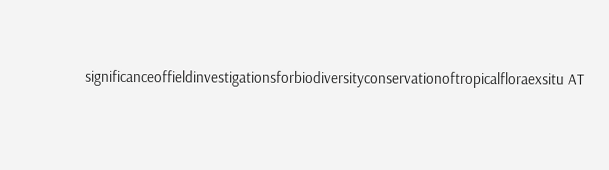significanceoffieldinvestigationsforbiodiversityconservationoftropicalfloraexsitu AT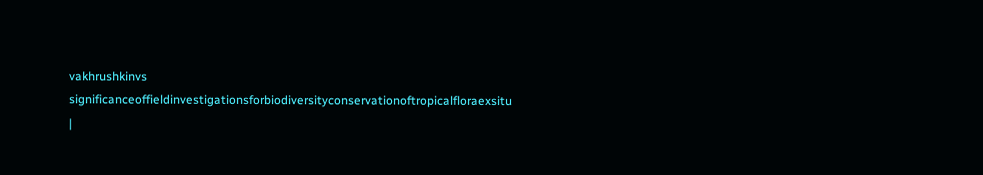vakhrushkinvs significanceoffieldinvestigationsforbiodiversityconservationoftropicalfloraexsitu |